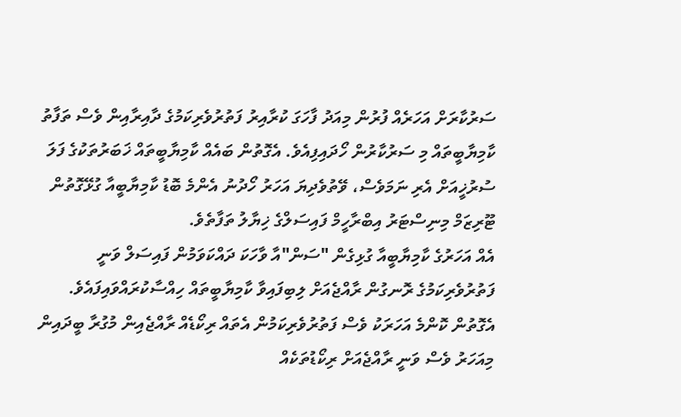ސަރުކާރަށް އަހަރެއް ފުރުން މިއަދު ފާހަގަ ކުރާއިރު ފަތުރުވެރިކަމުގެ ދާއިރާއިން ވެސް ތަފާތު ކާމިޔާބީތައް މި ސަރުކާރުން ހޯދައިފިއެވެ. އެގޮތުން ބައެއް ކާމިޔާބީތައް ޚަބަރުތަކުގެ ފަލަ ސުރުޚީއަށް އެރި ނަމަވެސް، ވޭތުވެދިޔަ އަހަރު ހޯދުނު އެންމެ ބޮޑު ކާމިޔާބީއާ ގުޅޭގޮތުން ޓޫރިޒަމް މިނިސްޓަރު އިބްރާހީމް ފައިސަލްގެ ޚިޔާލު ތަފާތެވެ.
އެއް އަހަރުގެ ކާމިޔާބީއާ ގުޅިގެން "ސަން"އާ ވާހަކަ ދައްކަވަމުން ފައިސަލް ވަނީ ފަތުރުވެރިކަމުގެ ރޮނގުން ރާއްޖެއަށް ލިބިފައިވާ ކާމިޔާބީތައް ހިއްސާކުރައްވައިފައެވެ.
އެގޮތުން ކޮންމެ އަހަރަކު ވެސް ފަތުރުވެރިކަމުން އެތައް ރިކޯޑެއް ރާއްޖެއިން މުގުރާ ބީދައިން މިއަހަރު ވެސް ވަނީ ރާއްޖެއަށް ރިކޯޑުތަކެއް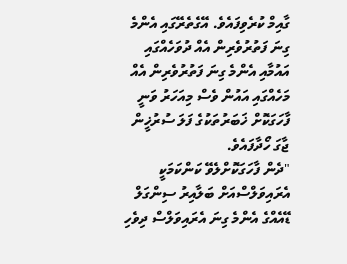ގާއިމް ކުރެވިފައެވެ. އޭގެތެރޭގައި އެންމެ ގިނަ ފަތުރުވެރިން އެއް ދުވަހެއްގައި އައުމާއި އެންމެ ގިނަ ފަތުރުވެރިން އެއް މަހެއްގައި އައުން ވެސް މިއަހަރު ވަނީ ފާހަގަކޮށް ޚަބަރުތަކުގެ ފަލަ ސުރުޚީން ޖާގަ ހޯދާފައެވެ.
"ދެން ފާހަގަކޮށްލެވޭ ކަންކަމަކީ އެރައިވަލްސްއަށް ބަލާއިރު ސިންގަލް ޑޭއެއްގެ އެންމެ ގިނަ އެރައިވަލްސް ދިވެހި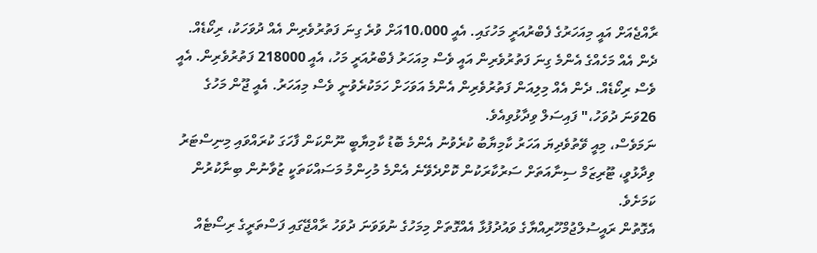ރާއްޖެއަށް އައީ މިއަހަރުގެ ފެބްރުއަރީ މަހުގައި. އެއީ 10،000އަށް ވުރެ ގިނަ ފަތުރުވެރިން އެއް ދުވަހަކު، ރިކޯޑެއް. ދެން އެއް މަހެއްގެ އެންމެ ގިނަ ފަތުރުވެރިން އައީ ވެސް މިއަހަރު ފެބްރުއަރީ މަހު، އެއީ 218000 ފަތުރުވެރިން. އެއީ ވެސް ރިކޯޑެއް. ދެން އެއް މިލިއަން ފަތުރުވެރިން އެންމެ އަވަހަށް ހަމަކުރެވުނީ ވެސް މިއަހަރު. އެއީ ޖޫން މަހުގެ 26ވަނަ ދުވަހު،" ފައިސަލް ވިދާޅުވިއެވެ.
ނަމަވެސް، މިއީ ވޭތުވެދިޔަ އަހަރު ކާމިޔާބު ކުރެވުނު އެންމެ ބޮޑު ކާމިޔާބީ ނޫންކަން ފާހަގަ ކުރައްވައި މިނިސްޓަރު ވިދާޅުވީ، ޓޫރިޒަމް ސިނާއަތަށް ސަރުކާރަކުން ކޮށްދެވޭނެ އެންމެ މުހިންމު މަސައްކަތަކީ ޒުވާނުން ބިނާކުރުން ކަމަށެވެ.
އެގޮތުން ރައީސުލްޖުމްހޫރިއްޔާގެ ވައުދުފުޅާ އެއްގޮތަށް މިމަހުގެ ނުވަވަނަ ދުވަހު ރާއްޖޭގައި ފަސްތަރީގެ ރިސޯޓެއް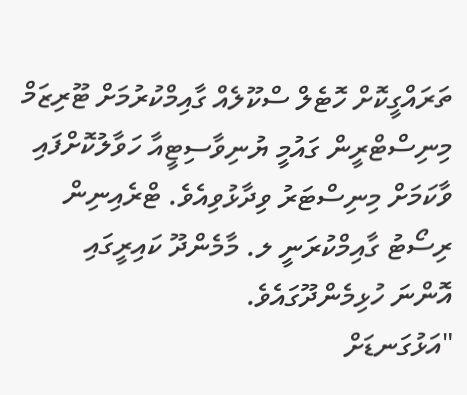ތަރައްގީކޮށް ހޮޓެލް ސްކޫލެއް ގާއިމްކުރުމަށް ޓޫރިޒަމް މިނިސްޓްރީން ގައުމީ ޔުނިވާސިޓީއާ ހަވާލުކޮށްފައި ވާކަމަށް މިނިސްޓަރު ވިދާޅުވިއެވެ. ޓްރެއިނިން ރިސޯޓު ގާއިމްކުރަނީ ލ. މާމެންދޫ ކައިރީގައި އޮންނަ ހުޅިމެންދޫގައެވެ.
"އަޅުގަނޑަށް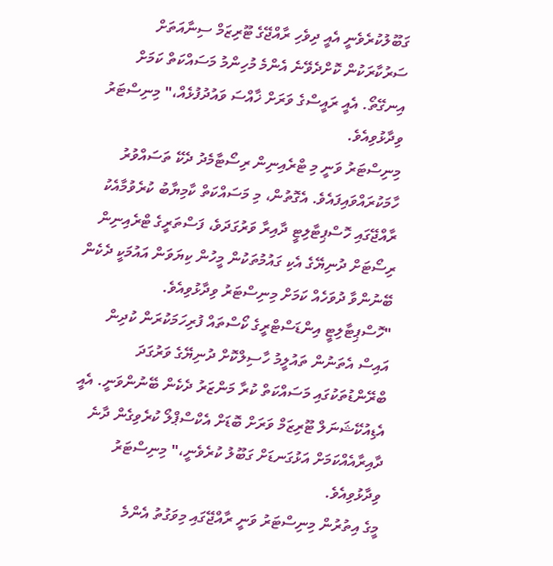ގަބޫލުކުރެވެނީ އެއީ ދިވެހި ރާއްޖޭގެ ޓޫރިޒަމް ސިނާއަތަށް ސަރުކާރަކުން ކޮށްދެވޭނެ އެންމެ މުހިންމު މަސައްކަތް ކަމަށް އިނގޭތޯ. އެއީ ރައީސްގެ ވަރަށް ޚާއްސަ ވައުދުފުޅެއް،" މިނިސްޓަރު ވިދާޅުވިއެވެ.
މިނިސްޓަރު ވަނީ މި ޓްރެއިނިން ރިސޯޓާމެދު ދެކޭ ތަސައްވުރު ހާމަކުރައްވައިފައެވެ. އެގޮތުން، މި މަސައްކަތް ކާމިޔާބު ކުރެވުމާއެކު ރާއްޖޭގައި ހޮސްޕިޓާލިޓީ ދާއިރާ ވަރުގަދަވެ، ފަސްތަރީގެ ޓްރެއިނިން ރިސޯޓަށް ދުނިޔޭގެ އެކި ގައުމުތަކުން މީހުން ކިޔަވަން އައުމަކީ ދެކެން ބޭނުންވާ ދުވަހެއް ކަމަށް މިނިސްޓަރު ވިދާޅުވިއެވެ.
"ހޮސްޕިޓާލިޓީ އިންޑަސްޓްރީގެ ކޯސްތައް ފުރިހަމަކުރަން ކުދިން އައިސް އެތަނުން ތައުލީމު ހާސިލްކޮށް ދުނިޔޭގެ ވަރުގަދަ ބްރޭންޑުތަކުގައި މަސައްކަތް ކުރާ މަންޒަރު ދެކެން ބޭނުންވަނީ. އެއީ އެޑިއުކޭޝަނަލް ޓޫރިޒަމް ވަރަށް ބޮޑަށް އެކްސްޕްލޯ ކުރެވިގެން ދާނެ ދާއިރާއެއްކަމަށް އަޅުގަނޑަށް ގަބޫލު ކުރެވެނީ،" މިނިސްޓަރު ވިދާޅުވިއެވެ.
މީގެ އިތުރުން މިނިސްޓަރު ވަނީ ރާއްޖޭގައި މިވަގުތު އެންމެ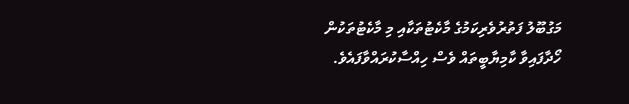މަގުބޫލު ފަތުރުވެރިކަމުގެ މާކެޓުތަކާއި މި މާކެޓުތަކުން ހޯދާފައިވާ ކާމިޔާބީތައް ވެސް ހިއްސާކުރައްވާފައެވެ.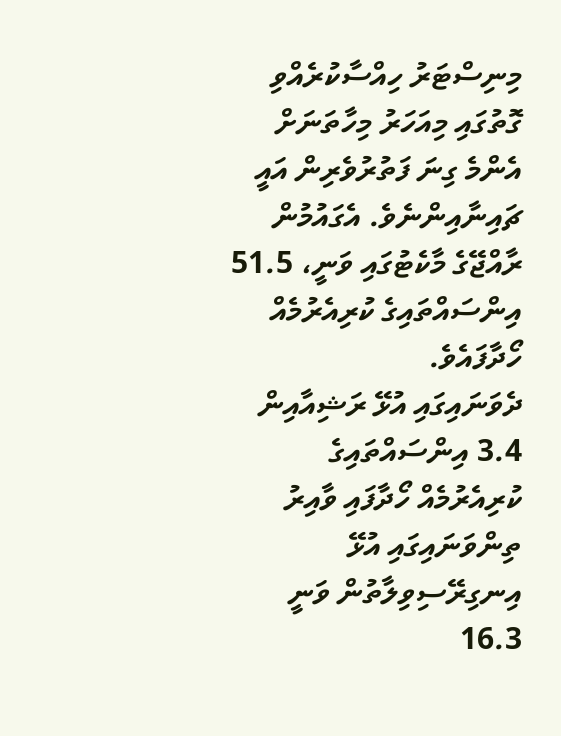މިނިސްޓަރު ހިއްސާކުރެއްވި ގޮތުގައި މިއަހަރު މިހާތަނަށް އެންމެ ގިނަ ފަތުރުވެރިން އައީ ޗައިނާއިންނެވެ. އެގައުމުން ރާއްޖޭގެ މާކެޓުގައި ވަނީ، 51.5 އިންސައްތައިގެ ކުރިއެރުމެއް ހޯދާފައެވެ.
ދެވަނައިގައި އުޅޭ ރަޝިއާއިން 3.4 އިންސައްތައިގެ ކުރިއެރުމެއް ހޯދާފައި ވާއިރު ތިންވަނައިގައި އުޅޭ އިނގިރޭސިވިލާތުން ވަނީ 16.3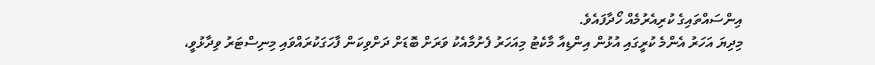އިންސައްތައިގެ ކުރިއެރުމެއް ހޯދާފައެވެ.
މިދިޔަ އަހަރު އެންމެ ކުރީގައި އުޅުން އިންޑިއާ މާކެޓު މިއަހަރު ފެށުމާއެކު ވަރަށް ބޮޑަށް ދަށްވިކަން ފާހަގަކުރައްވައި މިނިސްޓަރު ވިދާޅުވީ،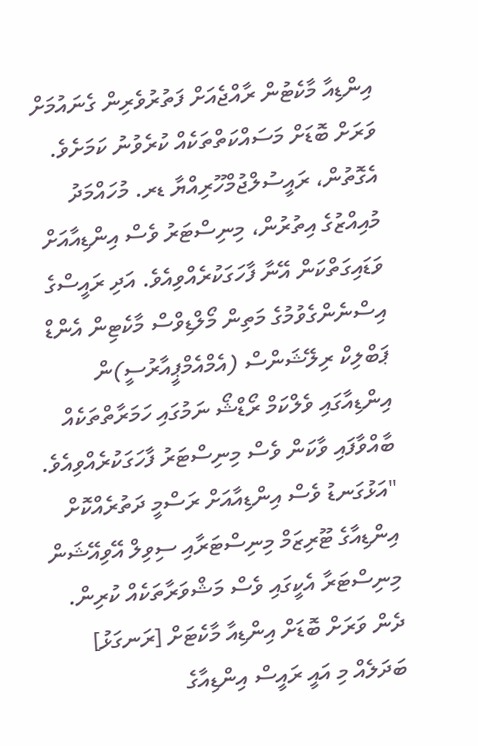އިންޑިއާ މާކެޓުން ރާއްޖެއަށް ފަތުރުވެރިން ގެނައުމަށް ވަރަށް ބޮޑަށް މަސައްކަތްތަކެއް ކުރެވުނު ކަމަށެވެ.
އެގޮތުން، ރައީސުލްޖުމްހޫރިއްޔާ ޑރ. މުހައްމަދު މުއިއްޒުގެ އިތުރުން، މިނިސްޓަރު ވެސް އިންޑިއާއަށް ވަޑައިގަތްކަން އޭނާ ފާހަގަކުރެއްވިއެވެ. އަދި ރައީސްގެ އިސްނެންގެވުމުގެ މަތިން މޯލްޑިވްސް މާކެޓިން އެންޑް ޕަބްލިކް ރިލޭޝަންސް (އެމްއެމްޕީއާރުސީ)ން އިންޑިއާގައި ވެލްކަމް ރޯޑްޝޯ ނަމުގައި ހަމަރާތްތަކެއް ބާއްވާފައި ވާކަން ވެސް މިނިސްޓަރު ފާހަގަކުރެއްވިއެވެ.
"އަޅުގަނޑު ވެސް އިންޑިއާއަށް ރަސްމީ ދަތުރެއްކޮށް އިންޑިއާގެ ޓޫރިޒަމް މިނިސްޓަރާއި ސިވިލް އޭވިއޭޝަން މިނިސްޓަރާ އެކީގައި ވެސް މަޝްވަރާތަކެއް ކުރިން. ދެން ވަރަށް ބޮޑަށް އިންޑިއާ މާކެޓަށް [ރަނގަޅު] ބަދަލެއް މި އައީ ރައީސް އިންޑިއާގެ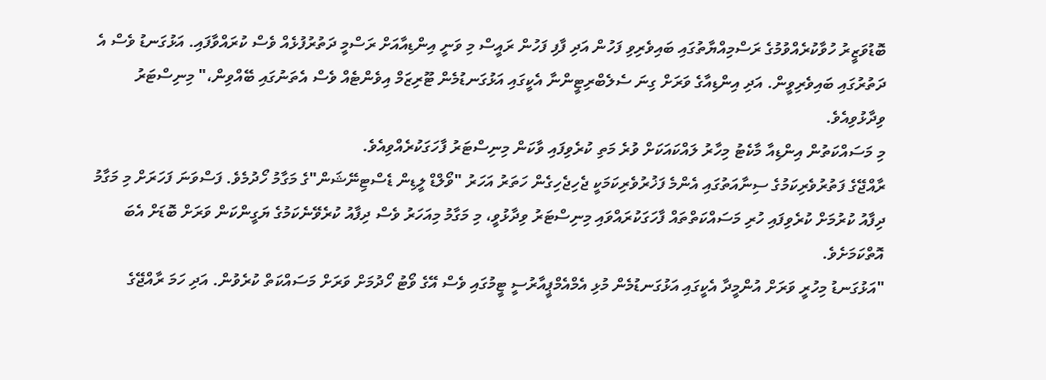ބޮޑުވަޒީރު ހުވާކުރެއްވުމުގެ ރަސްމިއްޔާތުގައި ބައިވެރިވި ފަހުން އަދި ފާފި ފަހުން ރައީސް މި ވަނީ އިންޑިއާއަށް ރަސްމީ ދަތުރުފުޅެއް ވެސް ކުރައްވާފައި. އަޅުގަނޑު ވެސް އެ ދަތުރުގައި ބައިވެރިވީން. އަދި އިންޑިއާގެ ވަރަށް ގިނަ ސެލެބްރިޓީންނާ އެކީގައި އަޅުގަނޑުމެން ޓޫރިޒަމް އިވެންޓެއް ވެސް އެތަނުގައި ބޭއްވިން،" މިނިސްޓަރު ވިދާޅުވިއެވެ.
މި މަސައްކަތުން އިންޑިއާ މާކެޓު މިހާރު ލައްކައަކަށް ވުރެ މަތި ކުރެވިފައި ވާކަން މިނިސްޓަރު ފާހަގަކުރެއްވިއެވެ.
ރާއްޖޭގެ ފަތުރުވެރިކަމުގެ ސިނާއަތުގައި އެންމެ ފަޚުރުވެރިކަމަކީ ޖެހިޖެހިގެން ހަތަރު އަހަރު "ވޯލްޑް ލީޑިން ޑެސްޓިނޭޝަން"ގެ މަގާމު ހޯދުމެވެ. ފަސްވަނަ ފަހަރަށް މި މަގާމު ދިފާއު ކުރުމަށް ކުރެވިފައި ހުރި މަސައްކަތްތައް ފާހަގަކުރައްވައި މިނިސްޓަރު ވިދާޅުވީ، މި މަގާމު މިއަހަރު ވެސް ދިފާއު ކުރެވޭނެކަމުގެ ޔަގީންކަން ވަރަށް ބޮޑަށް އެބަ އޮތްކަމަށެވެ.
"އަޅުގަނޑު މިހުރީ ވަރަށް އުންމީދާ އެކީގައި އަޅުގަނޑުމެން މުޅި އެމްއެމްޕީއާރުސީ ޓީމުގައި ވެސް އޭގެ ވޯޓު ހޯދުމަށް ވަރަށް މަސައްކަތް ކުރެވުން. އަދި ހަމަ ރާއްޖޭގެ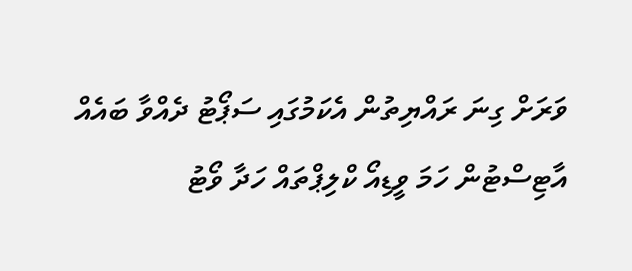ވަރަށް ގިނަ ރައްޔިތުން އެކަމުގައި ސަޕޯޓު ދެއްވާ ބައެއް އާޓިސްޓުން ހަމަ ވީޑިއޯ ކްލިޕްތައް ހަދާ ވޯޓު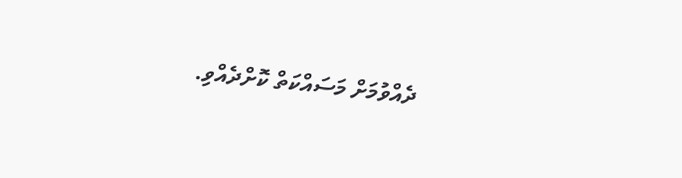ދެއްވުމަށް މަސައްކަތް ކޮށްދެއްވި.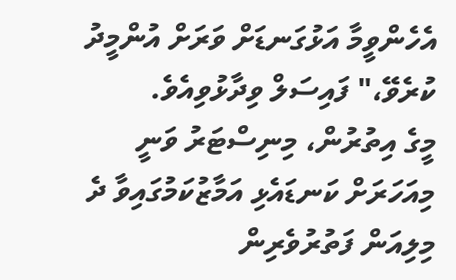އެހެންވީމާ އަޅުގަނޑަށް ވަރަށް އުންމީދު ކުރެވޭ،" ފައިސަލް ވިދާޅުވިއެވެ.
މީގެ އިތުރުން، މިނިސްޓަރު ވަނީ މިއަހަރަށް ކަނޑައެޅި އަމާޒުކަމުގައިވާ ދެ މިލިއަން ފަތުރުވެރިން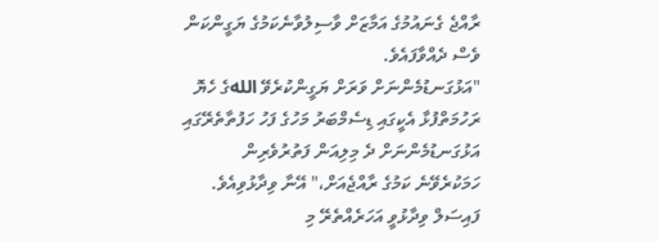ރާއްޖެ ގެނައުމުގެ އަމާޒަށް ވާސިލުވާނެކަމުގެ ޔަގީންކަން ވެސް ދެއްވާފައެވެ.
"އަޅުގަނޑުމެންނަށް ވަރަށް ޔަގީންކުރެވޭ اللهގެ ހެޔޮ ރަހުމަތްފުޅާ އެކީގައި ޑިސެމްބަރު މަހުގެ ފަހު ހަފުތާތެރޭގައި އަޅުގަނޑުމެންނަށް ދެ މިލިއަން ފަތުރުވެރިން ހަމަކުރެވޭނެ ކަމުގެ ރާއްޖެއަށް،" އޭނާ ވިދާޅުވިއެވެ.
ފައިސަލް ވިދާޅުވީ އަހަރެއްތެރޭ މި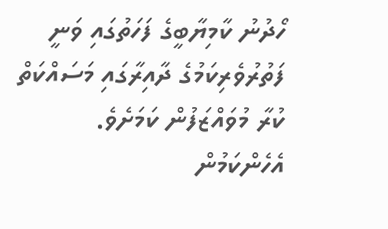ހޯދުނު ކާމިޔާބީގެ ފަހަތުގައި ވަނީ ފަތުރުވެރިކަމުގެ ދާއިރާގައި މަސައްކަތް ކުރާ މުވައްޒަފުން ކަމަށެވެ. އެހެންކަމުން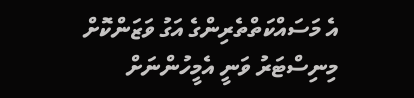އެ މަސައްކަތްތެރިންގެ އަގު ވަޒަންކޮށް މިނިސްޓަރު ވަނީ އެމީހުންނަށް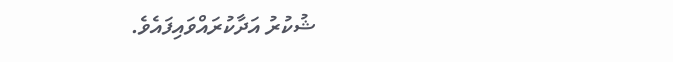ޝުކުރު އަދާކުރައްވައިފައެވެ.